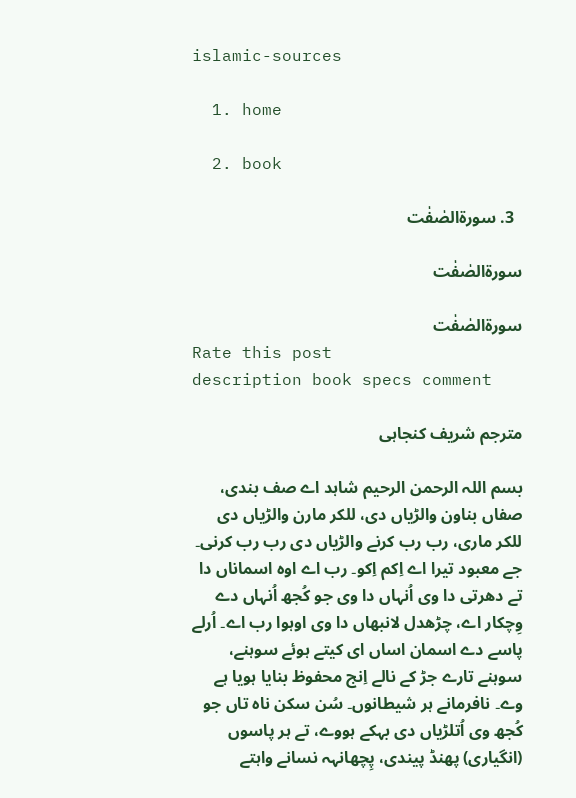islamic-sources

  1. home

  2. book

  3. سورۃالصٰفٰت

سورۃالصٰفٰت

سورۃالصٰفٰت
Rate this post
description book specs comment

مترجم شریف کنجاہی

بسم اللہ الرحمن الرحیم شاہد اے صف بندی، صفاں بناون والڑیاں دی، للکر مارن والڑیاں دی للکر ماری، رب رب کرنے والڑیاں دی رب رب کرنی۔ جے معبود تیرا اے اِکم اِکو۔ رب اے اوہ اسماناں دا تے دھرتی دا وی اُنہاں دا وی جو کُجھ اُنہاں دے وِچکار اے، چڑھدل لانبھاں دا وی اوہوا رب اے۔ اُرلے پاسے دے اسمان اساں ای کیتے ہوئے سوہنے، سوہنے تارے جڑ کے نالے اِنج محفوظ بنایا ہویا ہے وے۔ نافرمانے ہر شیطانوں۔ سُن سکن ناہ تاں جو کُجھ وی اُتلڑیاں دی بہکے ہووے، تے ہر پاسوں (انگیاری) پھنڈ پیندی، پِچھانہہ نسانے واہتے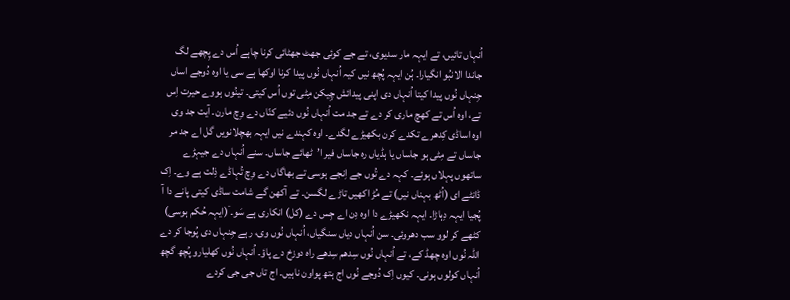اُنہاں تائیں، تے ایہہ مار سدیوی، تے جے کوئی جھٹ جھٹائی کرنا چاہے اُس دے پِچھے لگ جاندا الانبُو انگیارا۔ ہُن ایہہ پُچھ نیں کیہ اُنہاں نُوں پیدا کرنا اوکھا ہے سی یا اوہ دُوجے اساں جِنہاں نُوں پیدا کیتا اُنہاں دی اپنی پیدائش چِیکن مِٹی توں اُس کیتی۔ تینُوں ہووے حیرت اِس تے، اوہ اُس تے کھچ ماری کر دے تے جد مت اُنہاں نُوں دئیے کنّاں دے وِچ مارن۔ آیت جد وی اوہ اساڈی کِدھرے تکدے کرن بکھیڑے لگدے۔ اوہ کہندے نیں ایہہ بھچلانویں گل اے جد مر جاساں تے مِٹی ہو جاساں یا ہڈیاں رہ جاساں فیر ا’ٹھائے جاساں۔ سنے اُنہاں دے جیہڑے ساتھوں پہلاں ہوئے۔ کہہ دے تُوں جے اِنجے ہوسی تے بھاگاں دے وِچ تُہاڈے ذِلت ہے وے۔ اِک ڈانٹے ای (اُٹھ بہناں نیں) تے مُڑ اکھیں تاڑے لگسن۔ تے آکھن گے شامت ساڈی کیتی پانے دا آ پُجیا ایہہ دِہاڑا۔ ایہہ نکھیڑے دا اوہ دِن اے جِس دے (کل) انکاری ہے سَو۔ ۤ(ایہہ حُکم ہوسی) کٹھے کر لوو سب دھروئی۔ سن اُنہاں دیاں سنگیاں، اُنہاں نُوں وی، رہے جِنہاں دی پُوجا کر دے اللہ نُوں اوہ چھڈ کے، تے اُنہاں نُوں سِدھم سِدھے راہ دوزخ دے پاؤ۔ اُنہاں نُوں کھلیارو پُچھ گچھ اُنہاں کولوں ہونی۔ کیوں اِک دُوجے نُوں اج ہتھ پواون ناہیں۔ اج تاں جی جی کردے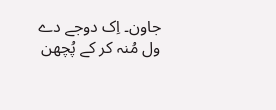جاون۔ اِک دوجے دے ول مُنہ کر کے پُچھن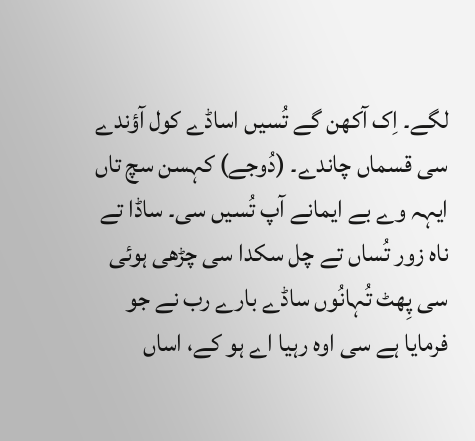لگے۔ اِک آکھن گے تُسیں اساڈے کول آؤندے سی قسماں چاندے۔ (دُوجے) کہسن سچ تاں ایہہ وے بے ایمانے آپ تُسیں سی۔ ساڈا تے ناہ زور تُساں تے چل سکدا سی چڑھی ہوئی سی پِھٹ تُہانُوں ساڈے بارے رب نے جو فرمایا ہے سی اوہ رہیا اے ہو کے، اساں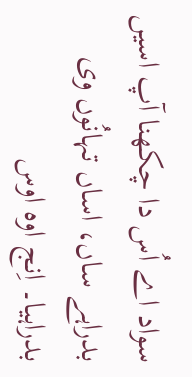سواد اے اُس دا چکھنا آپ اسیں بدراہے ساں، اساں تہانُوں وی بدراہیا۔ اِنج اوہ اوس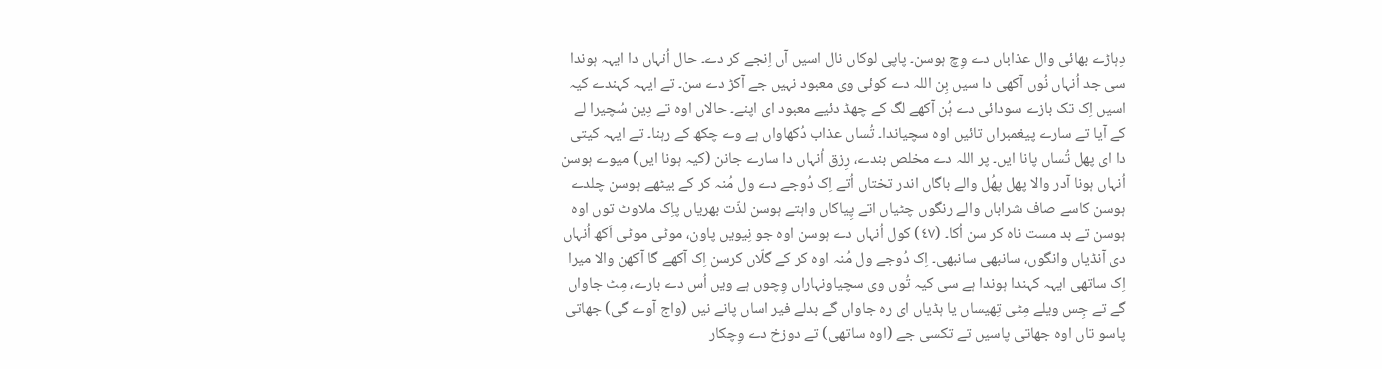دِہاڑے بھائی وال عذاباں دے وِچ ہوسن۔ پاپی لوکاں نال اسیں آں اِنجے کر دے۔ حال اُنہاں دا ایہہ ہوندا سی جد اُنہاں نُوں آکھی دا سیں بِن اللہ دے کوئی وی معبود نہیں جے آکڑ دے سن۔ تے ایہہ کہندے کیہ اسیں اِک تک بازے سودائی دے ہُن آکھے لگ کے چھڈ دئیے معبود ای اپنے۔ حالاں اوہ تے دِین سُچیرا لے کے آیا تے سارے پیغمبراں تائیں اوہ سچیاندا۔ تُساں عذاب دُکھاواں ہے وے چکھ کے رہنا۔ تے ایہہ کیتی دا ای پھل تُساں پانا ایں۔ پر اللہ دے مخلص بندے، رِزق اُنہاں دا سارے جانن (کیہ ہونا ایں) میوے ہوسن اُنہاں ہونا آدر والا پھل پھُل والے باگاں اندر تختاں اُتے اِک دُوجے دے ول مُنہ کر کے بیٹھے ہوسن چلدے ہوسن کاسے صاف شراباں والے رنگوں چٹیاں اتے پِیاکاں واہتے ہوسن لذّت بھریاں پاِک ملاوٹ توں اوہ ہوسن تے بد مست ناہ کر سن اُکا۔ (٤٧) کول اُنہاں دے ہوسن اوہ جو نِیویں پاون، موٹی موٹی اَکھ اُنہاں دی آنڈیاں وانگوں، سانبھی سانبھی۔ اِک دُوجے ول مُنہ اوہ کر کے گلّاں کرسن اِک آکھے گا آکھن والا میرا اِک ساتھی ایہہ کہندا ہوندا ہے سی کیہ تُوں وی سچیاونہاراں وِچوں ہے ویں اُس دے بارے، مِٹ جاواں گے تے جِس ویلے مِٹی تِھیساں یا ہڈیاں ای رہ جاواں گے بدلے فیر اساں پانے نیں (واج آوے گی) جھاتی پاسو تاں اوہ جھاتی پاسیں تے تکسی جے (اوہ ساتھی) تے دوزخ دے وِچکار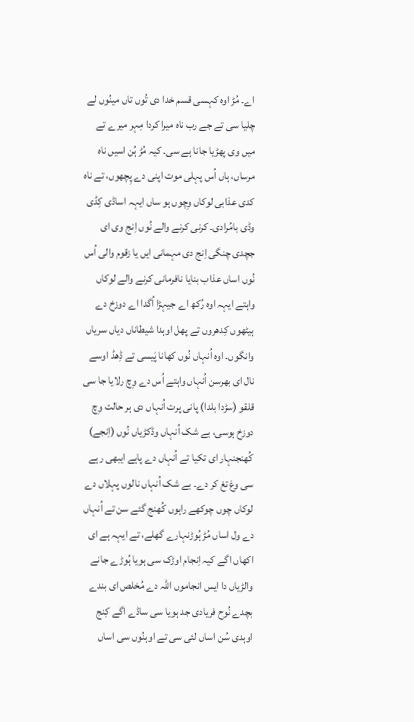اے۔ مُڑ اوہ کہسی قسم خدا دی تُوں تاں مینُوں لے چلیا سی تے جے رب ناہ میرا کردا مِہر میرے تے میں وی پھڑیا جانا ہے سی۔ کیہ مُڑ ہُن اسیں ناہ مرساں، ہاں اُس پہلی موت اپنی دے پِچھوں، تے ناہ کدی عذابی لوکاں وِچوں ہو ساں ایہہ اساڈی کِڈی وڈی بامُرادی۔ کرنی کرنے والے نُوں اِنج وی ای جچدی چنگی اِنج دی مہمانی ایں یا زقوم والی اُس نُوں اساں عذاب بنایا نافرمانی کرنے والے لوکاں واہتے ایہہ اوہ رُکھ اے جیہڑا اُگدا اے دوزخ دے ہیٹھوں کِدھروں تے پھل اوہدا شیطاناں دیاں سریاں وانگوں۔ اوہ اُنہاں نُوں کھانا پَیسی تے ڈِھڈ اوسے نال ای بھرسن اُنہاں واہتے اُس دے وِچ رلایا جا سی قلقو (سڑدا بلدا) پانی پرت اُنہاں دی ہر حالت وِچ دوزخ ہوسی، بے شک اُنہاں وڈکڑیاں نُوں (اِنجے) کُھنجنہار ای تکیا تے اُنہاں دے پاہے ایبھی رہے سی وغ تغ کر دے۔ بے شک اُنہاں نالوں پہلاں دے لوکاں چوں چوکھے راہوں کُھنج گئے سن تے اُنہاں دے ول اساں مُڑ ہُوڑنہارے گھلے، تے ایہہ ہے ای اکھاں اگے کیہ اِنجام اوڑک سی ہویا ہُوڑے جانے والڑیاں دا ایس انجاموں اللہ دے مُخلص ای بندے بچدے نُوح فریادی جد ہویا سی ساڈے اگے کِنج اوہدی سُن اساں لئی سی تے اوہنُوں سی اساں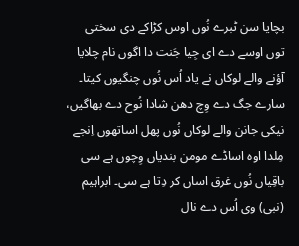بچایا سن ٹبرے نُوں اوس کڑاکے دی سختی توں اوسے دے ای جِیا جَنت دا اگوں نام چلایا آؤنے والے لوکاں نے یاد اُس نُوں چنگیوں کیتا۔ سارے جگ دے وِچ دھن شادا نُوح دے بھاگیں، نیکی جانن والے لوکاں نُوں پھل اساتھوں اِنجے مِلدا اوہ اساڈے مومن بندیاں وِچوں ہے سی باقِیاں نُوں غرق اساں کر دِتا ہے سی۔ ابراہیم (نبی) وی اُس دے نال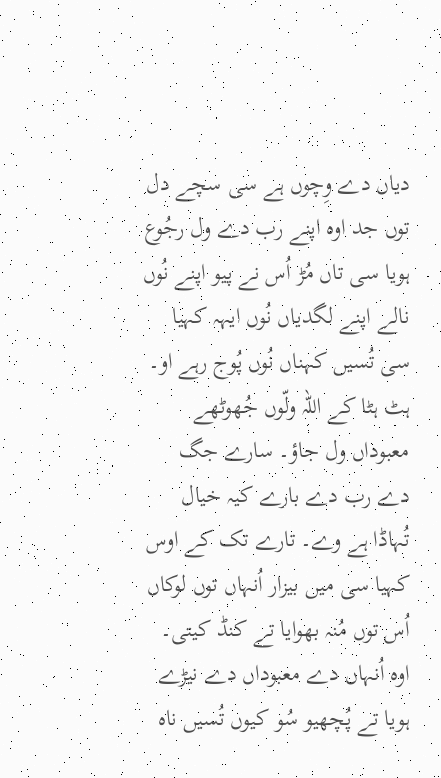دیاں دے وِچوں ہے سی سچے دل توں جد اوہ اپنے رب دے ول رجُوع ہویا سی تاں مُڑ اُس نے پیو اپنے نُوں نالے اپنے لگدیاں نُوں ایہہ کہیا سی تُسیں کہناں نُوں پُوج رہے او۔ ہٹ ہٹا کے اللہ ولّوں جُھوٹھے معبوداں ول جاؤ۔ سارے جگ دے رب دے بارے کیہ خیال تُہاڈا ہے وے۔ تارے تک کے اوس کہیا سی میں بیزار اُنہاں توں لوکاں اُس توں مُنہ بھوایا تے کنڈ کیتی۔ اوہ اُنہاں دے معبوداں دے نیڑے ہویا تے پُچھیو سُو کیوں تُسیں ناہ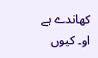کھاندے ہے او۔ کیوں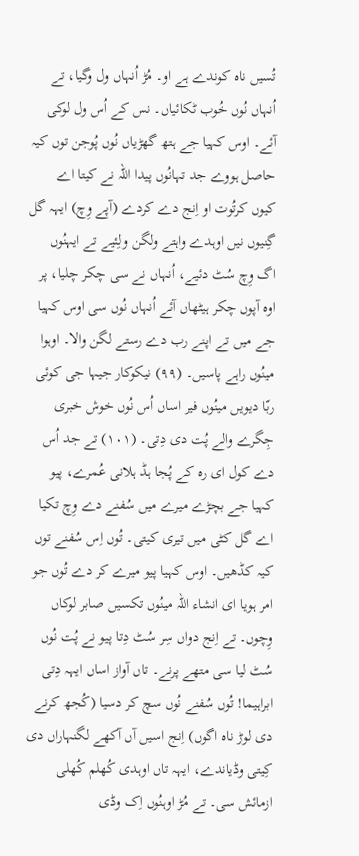تُسیں ناہ کوندے ہے او۔ مُڑ اُنہاں ول وگیا، تے اُنہاں نُوں خُوب ٹکائیاں۔ نس کے اُس ول لوکی آئے۔ اوس کہیا جے ہتھ گھڑیاں نُوں پُوجن توں کیہ حاصل ہووے جد تہانُوں پیدا اللہ نے کیتا اے کیوں کرتُوت او اِنج دے کردے (آپے وِچ) ایہہ گل گِنیوں نیں اوہدے واہتے ولگن ولِئیے تے ایہنُوں اگ وِچ سُٹ دئیے، اُنہاں نے سی چکر چلیا، پر اوہ آپوں چکر ہیٹھاں آئے اُنہاں نُوں سی اوس کہیا جے میں تے اپنے رب دے رستے لگن والا۔ اوہوا مینُوں راہے پاسیں۔ (٩٩) نیکوکار جیہا جی کوئی ربّا دیویں مینُوں فیر اساں اُس نُوں خوش خبری جِگرے والے پُت دی دِتی۔ (١٠١) تے جد اُس دے کول ای رہ کے پُجا ہڈ ہلانی عُمرے، پیو کہیا جے بچڑے میرے میں سُفنے دے وِچ تکیا اے گل کٹی میں تیری کیتی۔ تُوں اِس سُفنے توں کیہ کڈھیں۔ اوس کہیا پیو میرے کر دے تُوں جو امر ہویا ای انشاء اللہ مینُوں تکسیں صابر لوکاں وِچوں۔ تے اِنج دواں سِر سُٹ دِتا پیو نے پُت نُوں سُٹ لیا سی متھے پرنے۔ تاں آواز اساں ایہہ دِتی ابراہیما! تُوں سُفنے نُوں سچ کر دسیا (کُجھ کرنے دی لوڑ ناہ اگوں) اِنج اسیں آں آکھے لگنہاراں دی کِیتی وڈیاندے، ایہہ تاں اوہدی کُھلم کُھلی ازمائش سی۔ تے مُڑ اوہنُوں اِک وڈی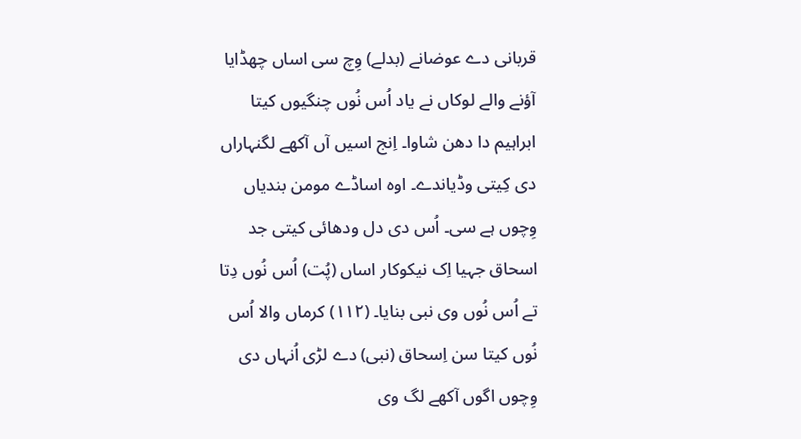قربانی دے عوضانے (بدلے) وِچ سی اساں چھڈایا آؤنے والے لوکاں نے یاد اُس نُوں چنگیوں کیتا ابراہیم دا دھن شاوا۔ اِنج اسیں آں آکھے لگنہاراں دی کِیتی وڈیاندے۔ اوہ اساڈے مومن بندیاں وِچوں ہے سی۔ اُس دی دل ودھائی کیتی جد اسحاق جہیا اِک نیکوکار اساں (پُت) اُس نُوں دِتا تے اُس نُوں وی نبی بنایا۔ (١١٢) کرماں والا اُس نُوں کیتا سن اِسحاق (نبی) دے لڑی اُنہاں دی وِچوں اگوں آکھے لگ وی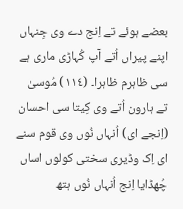بعضے ہوئے تے اِنج دے وی جِنہاں اپنے پیراں اُتے آپ کُہاڑی ماری ہے سی ظاہرم ظاہرا۔ (١١٤) مُوسیٰ تے ہارون اُتے وی کِیتا سی احسان (اِنجے ای) اُنہاں نُوں وی قوم سنے ای اِک وڈیری سختی کولوں اساں چُھڈایا اِنج اُنہاں نُوں ہتھ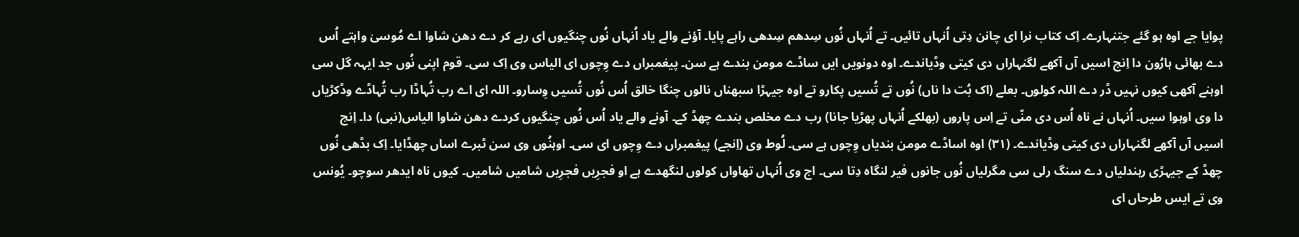پوایا جے اوہ ہو گئے جتنہارے۔ اِک کتاب نرا ای چانن دِتی اُنہاں تائیں۔ تے اُنہاں نُوں سِدھم سِدھی راہے پایا۔ آؤنے والے یاد اُنہاں نُوں چنگیوں ای رہے کر دے دھن شاوا اے مُوسیٰ واہتے اُس دے بھائی ہارُون دا اِنج اسیں آں آکھے لگنہاراں دی کیتی وڈیاندے۔ اوہ دونویں ایں ساڈے مومن بندے ہے سن۔ پیغمبراں دے وِچوں ای الیاس وی اِک سی۔ قوم اپنی نُوں جد ایہہ گل سی اوہنے آکھی کیوں نہیں ڈر دے اللہ کولوں۔ بعلے (اک بُت دا ناں) نُوں تے تُسیں پکارو تے اوہ جیہڑا سبھناں نالوں چنگا خالق اُس نُوں تُسیں وِسارو۔ اللہ ای اے رب تُہاڈا رب تُہاڈے وڈکڑیاں دا وی اوہوا سیں۔ اُنہاں نے ناہ اُس دی منّی تے اِس پاروں (بھلکے اُنہاں پھڑیا جانا) رب دے مخلص بندے چھڈ کے۔ آونے والے یاد اُس نُوں چنگیوں کردے دھن شاوا الیاس(نبی) دا۔ اِنج اسیں آں آکھے لگنہاراں دی کیتی وڈیاندے۔ (٣١) اوہ اساڈے مومن بندیاں وِچوں ہے سی۔ لُوط وی (اِنجے) پیغمبراں دے وِچوں ای سی۔ اوہنُوں وی سن ٹبرے اساں چھڈایا۔ اِک بڈھی نُوں چھڈ کے جیہڑی رہندلیاں دے سنگ رلی سی مگرلیاں نُوں جانوں فیر لنگاہ دِتا سی۔ اج وی اُنہاں تھاواں کولوں لنگھدے ہے او فجرِیں فجرِیں شامیں شامیں۔ کیوں ناہ ایدھر سوچو۔ یُونس وی تے ایس طرحاں ای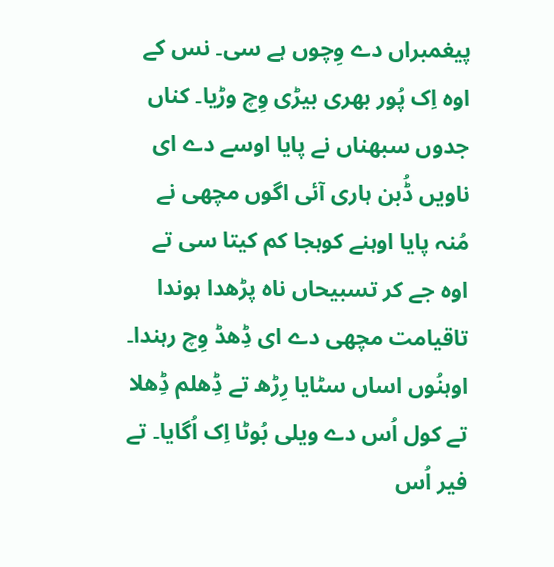پیغمبراں دے وِچوں ہے سی۔ نس کے اوہ اِک پُور بھری بیڑی وِچ وڑیا۔ کناں جدوں سبھناں نے پایا اوسے دے ای ناویں ڈُبن ہاری آئی اگوں مچھی نے مُنہ پایا اوہنے کوہجا کم کیتا سی تے اوہ جے کر تسبیحاں ناہ پڑھدا ہوندا تاقیامت مچھی دے ای ڈِھڈ وِچ رہندا۔ اوہنُوں اساں سٹایا رِڑھ تے ڈِھلم ڈِھلا تے کول اُس دے ویلی بُوٹا اِک اُگایا۔ تے فیر اُس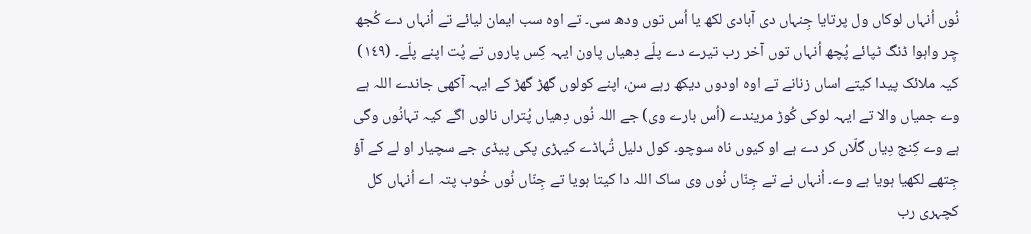نُوں اُنہاں لوکاں ول پرتایا جِنہاں دی آبادی لکھ یا اُس توں ودھ سی۔ تے اوہ سب ایمان لیائے تے اُنہاں دے کُجھ چِر واہوا ڈنگ ٹپائے پُچھ اُنہاں توں آخر رب تیرے دے پلّے دِھیاں پاون ایہہ کِس پاروں تے پُت اپنے پلّے۔ (١٤٩) کیہ ملائک پیدا کیتے اساں زنانے تے اوہ اودوں دیکھ رہے سن، اپنے کولوں گھڑ گھڑ کے ایہہ آکھی جاندے اللہ ہے وے جمیاں والا تے ایہہ لوکی کُوڑ مریندے (اُس بارے وی) جے اللہ نُوں دِھیاں پُتراں نالوں اگے کیہ تہانُوں وگی ہے وے کِنج دِیاں گلّاں کر دے ہے او کیوں ناہ سوچو۔ کول دلیل تُہاڈے کیہڑی پکی پیڈی جے سچیار او لے کے آؤ جِتھے لکھیا ہویا ہے وے۔ اُنہاں نے تے جِنّاں نُوں وی ساک اللہ دا کیتا ہویا تے جِنّاں نُوں خُوب پتہ اے اُنہاں کل کچہری رب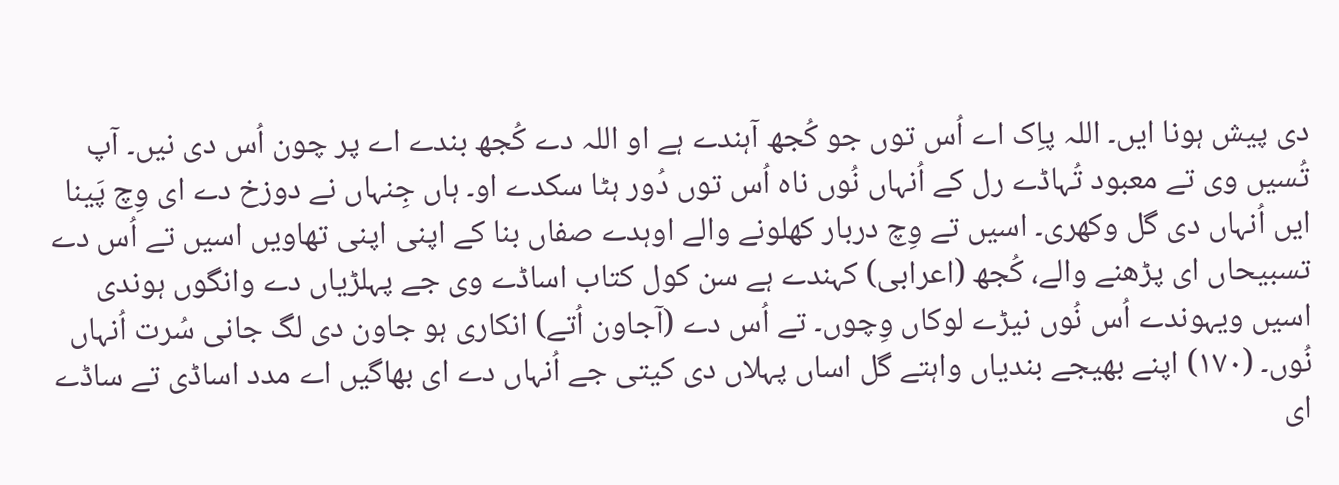دی پیش ہونا ایں۔ اللہ پاِک اے اُس توں جو کُجھ آہندے ہے او اللہ دے کُجھ بندے اے پر چون اُس دی نیں۔ آپ تُسیں وی تے معبود تُہاڈے رل کے اُنہاں نُوں ناہ اُس توں دُور ہٹا سکدے او۔ ہاں جِنہاں نے دوزخ دے ای وِچ پَینا ایں اُنہاں دی گل وکھری۔ اسیں تے وِچ دربار کھلونے والے اوہدے صفاں بنا کے اپنی اپنی تھاویں اسیں تے اُس دے تسبیحاں ای پڑھنے والے، کُجھ (اعرابی) کہندے ہے سن کول کتاب اساڈے وی جے پہلڑیاں دے وانگوں ہوندی اسیں ویہوندے اُس نُوں نیڑے لوکاں وِچوں۔ تے اُس دے (آجاون اُتے) انکاری ہو جاون دی لگ جانی سُرت اُنہاں نُوں۔ (١٧٠) اپنے بھیجے بندیاں واہتے گل اساں پہلاں دی کیتی جے اُنہاں دے ای بھاگیں اے مدد اساڈی تے ساڈے ای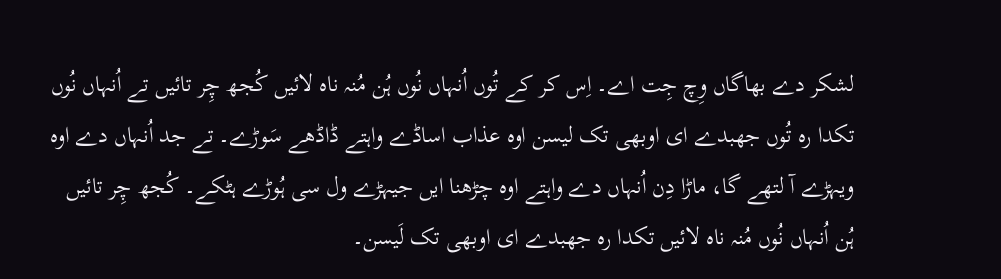لشکر دے بھاگاں وِچ جِت اے۔ اِس کر کے تُوں اُنہاں نُوں ہُن مُنہ ناہ لائیں کُجھ چِر تائیں تے اُنہاں نُوں تکدا رہ تُوں جھبدے ای اوبھی تک لیسن اوہ عذاب اساڈے واہتے ڈاڈھے سَوڑے۔ تے جد اُنہاں دے اوہ ویہڑے آ لتھے گا، ماڑا دِن اُنہاں دے واہتے اوہ چڑھنا ایں جیہڑے ول سی ہُوڑے ہٹکے۔ کُجھ چِر تائیں ہُن اُنہاں نُوں مُنہ ناہ لائیں تکدا رہ جھبدے ای اوبھی تک لَیسن۔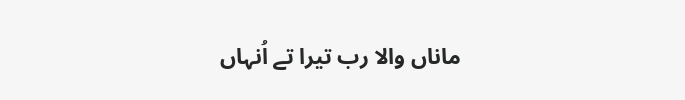ماناں والا رب تیرا تے اُنہاں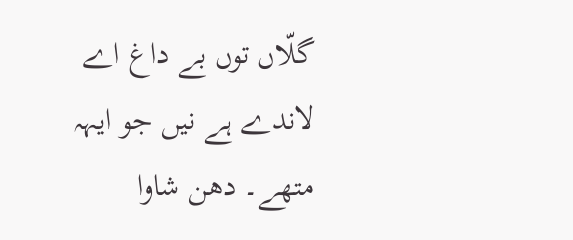گلّاں توں بے داغ اے لاندے ہے نیں جو ایہہ متھے۔ دھن شاوا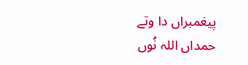پیغمبراں دا وتے حمداں اللہ نُوں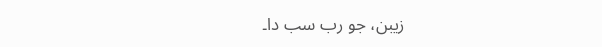زیبن، جو رب سب دا۔